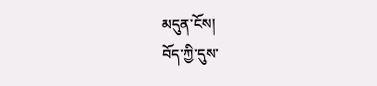མདུན་ངོས།
བོད་ཀྱི་དུས་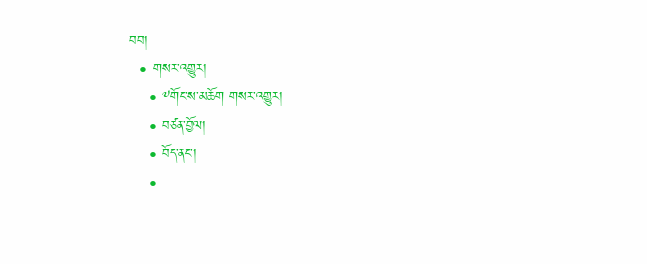བབ།
  • གསར་འགྱུར།
    • ༸གོང་ས་མཆོག གསར་འགྱུར།
    • བཙན་བྱོལ།
    • བོད་ནང་།
    •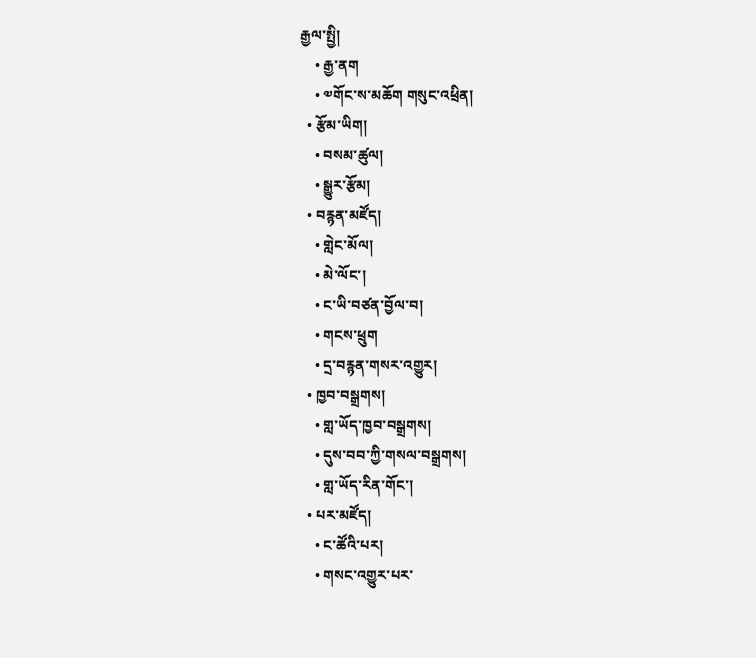རྒྱལ་སྤྱི།
    • རྒྱ་ནག
    • ༧གོང་ས་མཆོག གསུང་འཕྲིན།
  • རྩོམ་ཡིག།
    • བསམ་ཚུལ།
    • སྒྱུར་རྩོམ།
  • བརྙན་མཛོད།
    • གླེང་མོལ།
    • མེ་ལོང་།
    • ང་ཡི་བཙན་བྱོལ་བ།
    • གངས་ཕྲུག
    • དྲ་བརྙན་གསར་འགྱུར།
  • ཁྱབ་བསྒྲགས།
    • གླ་ཡོད་ཁྱབ་བསྒྲགས།
    • དུས་བབ་ཀྱི་གསལ་བསྒྲགས།
    • གླ་ཡོད་རིན་གོང་།
  • པར་མཛོད།
    • ང་ཚོའི་པར།
    • གསང་འགྱུར་པར་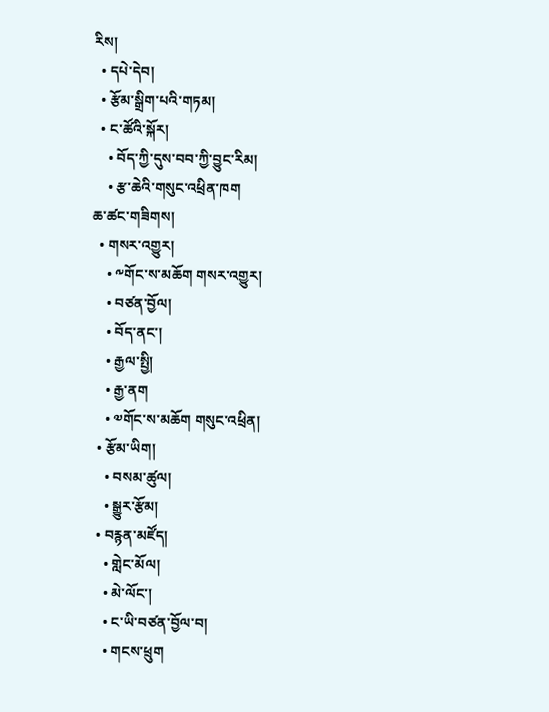རིས།
  • དཔེ་དེབ།
  • རྩོམ་སྒྲིག་པའི་གཏམ།
  • ང་ཚོའི་སྐོར།
    • བོད་ཀྱི་དུས་བབ་ཀྱི་བྱུང་རིམ།
    • རྩ་ཆེའི་གསུང་འཕྲིན་ཁག
ཆ་ཚང་གཟིགས།
  • གསར་འགྱུར།
    • ༸གོང་ས་མཆོག གསར་འགྱུར།
    • བཙན་བྱོལ།
    • བོད་ནང་།
    • རྒྱལ་སྤྱི།
    • རྒྱ་ནག
    • ༧གོང་ས་མཆོག གསུང་འཕྲིན།
  • རྩོམ་ཡིག།
    • བསམ་ཚུལ།
    • སྒྱུར་རྩོམ།
  • བརྙན་མཛོད།
    • གླེང་མོལ།
    • མེ་ལོང་།
    • ང་ཡི་བཙན་བྱོལ་བ།
    • གངས་ཕྲུག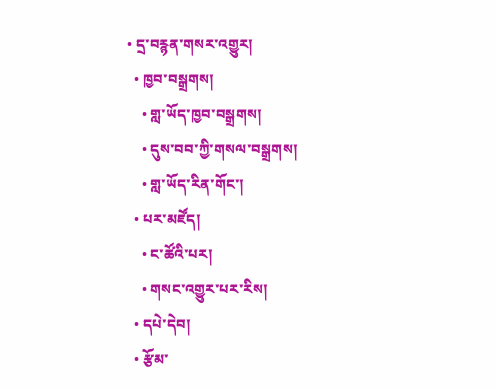• དྲ་བརྙན་གསར་འགྱུར།
  • ཁྱབ་བསྒྲགས།
    • གླ་ཡོད་ཁྱབ་བསྒྲགས།
    • དུས་བབ་ཀྱི་གསལ་བསྒྲགས།
    • གླ་ཡོད་རིན་གོང་།
  • པར་མཛོད།
    • ང་ཚོའི་པར།
    • གསང་འགྱུར་པར་རིས།
  • དཔེ་དེབ།
  • རྩོམ་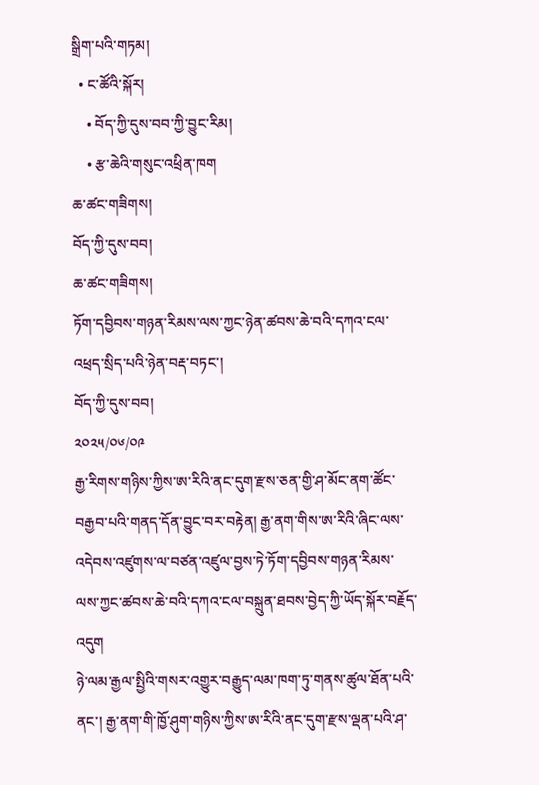སྒྲིག་པའི་གཏམ།
  • ང་ཚོའི་སྐོར།
    • བོད་ཀྱི་དུས་བབ་ཀྱི་བྱུང་རིམ།
    • རྩ་ཆེའི་གསུང་འཕྲིན་ཁག
ཆ་ཚང་གཟིགས།
བོད་ཀྱི་དུས་བབ།
ཆ་ཚང་གཟིགས།
ཏོག་དབྱིབས་གཉན་རིམས་ལས་ཀྱང་ཉེན་ཚབས་ཆེ་བའི་དཀའ་ངལ་འཕྲད་སྲིད་པའི་ཉེན་བརྡ་བཏང་།
བོད་ཀྱི་དུས་བབ།
༢༠༢༥/༠༦/༠༩
རྒྱ་རིགས་གཉིས་ཀྱིས་ཨ་རིའི་ནང་དུག་རྫས་ཅན་གྱི་ཤ་མོང་ནག་ཚོང་བརྒྱབ་པའི་གནད་དོན་བྱུང་བར་བརྟེན། རྒྱ་ནག་གིས་ཨ་རིའི་ཞིང་ལས་འདེབས་འཛུགས་ལ་བཙན་འཛུལ་བྱས་ཏེ་ཏོག་དབྱིབས་གཉན་རིམས་ལས་ཀྱང་ཚབས་ཆེ་བའི་དཀའ་ངལ་བསྐྲུན་ཐབས་བྱེད་ཀྱི་ཡོད་སྐོར་བརྗོད་འདུག
ཉེ་ལམ་རྒྱལ་སྤྱིའི་གསར་འགྱུར་བརྒྱུད་ལམ་ཁག་ཏུ་གནས་ཚུལ་ཐོན་པའི་ནང་། རྒྱ་ནག་གི་ཁྱོ་ཤུག་གཉིས་ཀྱིས་ཨ་རིའི་ནང་དུག་རྫས་ལྡན་པའི་ཤ་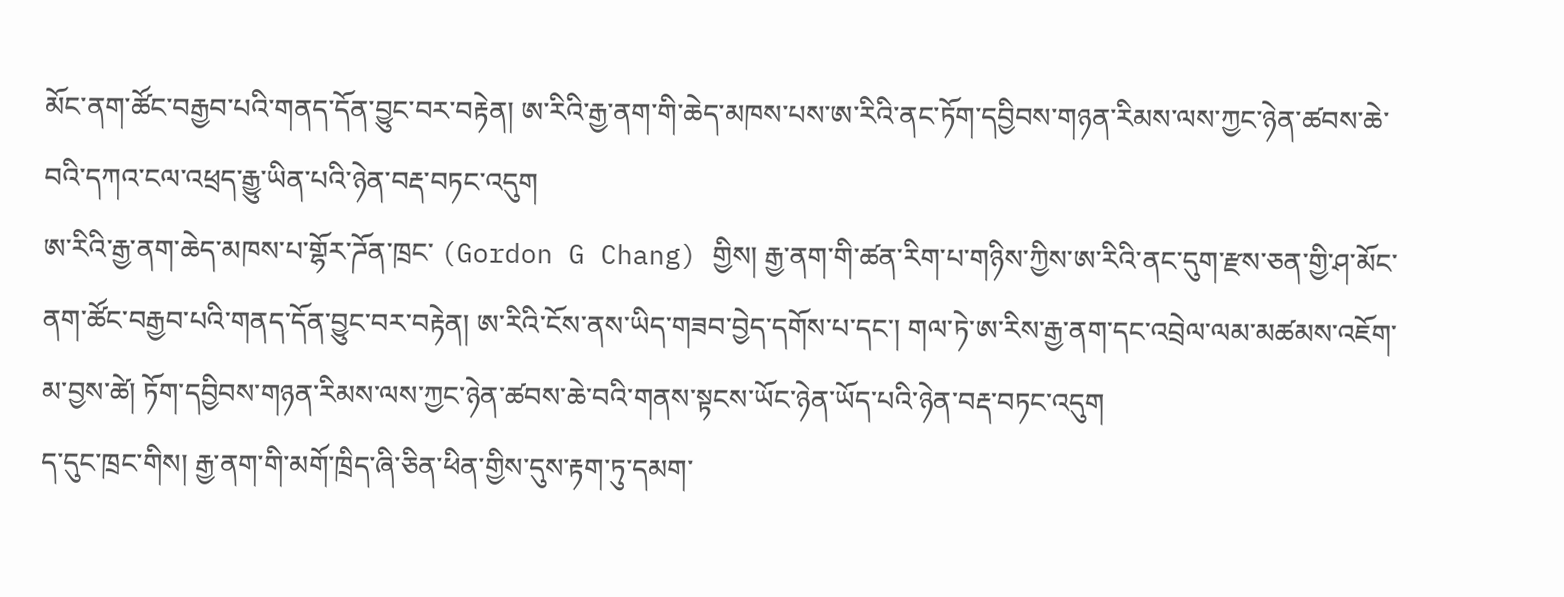མོང་ནག་ཚོང་བརྒྱབ་པའི་གནད་དོན་བྱུང་བར་བརྟེན། ཨ་རིའི་རྒྱ་ནག་གི་ཆེད་མཁས་པས་ཨ་རིའི་ནང་ཏོག་དབྱིབས་གཉན་རིམས་ལས་ཀྱང་ཉེན་ཚབས་ཆེ་བའི་དཀའ་ངལ་འཕྲད་རྒྱུ་ཡིན་པའི་ཉེན་བརྡ་བཏང་འདུག
ཨ་རིའི་རྒྱ་ནག་ཆེད་མཁས་པ་གྷོར་ཌོན་ཁྲང་ (Gordon G Chang) གྱིས། རྒྱ་ནག་གི་ཚན་རིག་པ་གཉིས་ཀྱིས་ཨ་རིའི་ནང་དུག་རྫས་ཅན་གྱི་ཤ་མོང་ནག་ཚོང་བརྒྱབ་པའི་གནད་དོན་བྱུང་བར་བརྟེན། ཨ་རིའི་ངོས་ནས་ཡིད་གཟབ་བྱེད་དགོས་པ་དང་། གལ་ཏེ་ཨ་རིས་རྒྱ་ནག་དང་འབྲེལ་ལམ་མཚམས་འཇོག་མ་བྱས་ཚེ། ཏོག་དབྱིབས་གཉན་རིམས་ལས་ཀྱང་ཉེན་ཚབས་ཆེ་བའི་གནས་སྟངས་ཡོང་ཉེན་ཡོད་པའི་ཉེན་བརྡ་བཏང་འདུག
ད་དུང་ཁྲང་གིས། རྒྱ་ནག་གི་མགོ་ཁྲིད་ཞི་ཅིན་ཕིན་གྱིས་དུས་རྟག་ཏུ་དམག་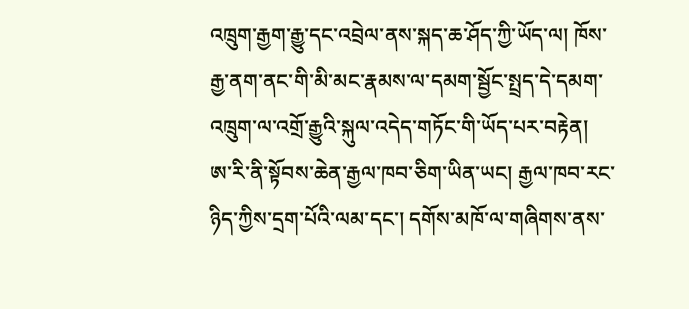འཁྲུག་རྒྱག་རྒྱུ་དང་འབྲེལ་ནས་སྐད་ཆ་ཤོད་ཀྱི་ཡོད་ལ། ཁོས་རྒྱ་ནག་ནང་གི་མི་མང་རྣམས་ལ་དམག་སྦྱོང་སྤྲད་དེ་དམག་འཁྲུག་ལ་འགྲོ་རྒྱུའི་སྐུལ་འདེད་གཏོང་གི་ཡོད་པར་བརྟེན། ཨ་རི་ནི་སྟོབས་ཆེན་རྒྱལ་ཁབ་ཅིག་ཡིན་ཡང། རྒྱལ་ཁབ་རང་ཉིད་ཀྱིས་དྲག་པོའི་ལམ་དང་། དགོས་མཁོ་ལ་གཞིགས་ནས་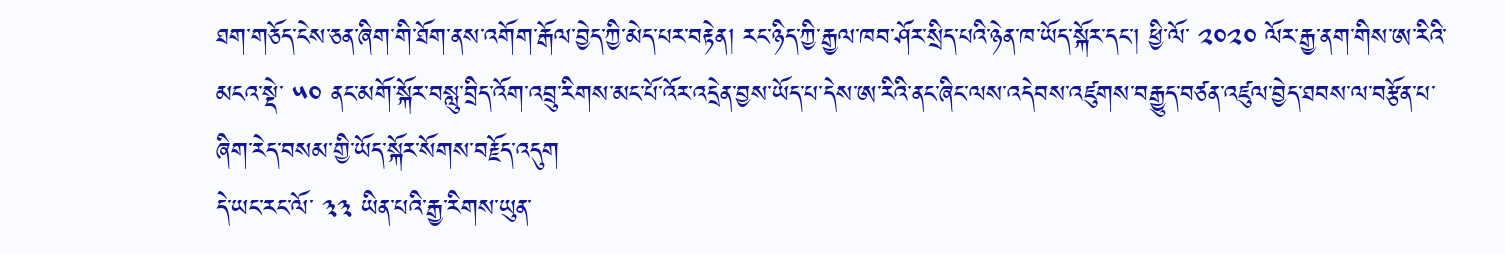ཐག་གཅོད་ངེས་ཅན་ཞིག་གི་ཐོག་ནས་འགོག་རྒོལ་བྱེད་ཀྱི་མེད་པར་བརྟེན། རང་ཉིད་ཀྱི་རྒྱལ་ཁབ་ཤོར་སྲིད་པའི་ཉེན་ཁ་ཡོད་སྐོར་དང་། ཕྱི་ལོ་ ༢༠༢༠ ལོར་རྒྱ་ནག་གིས་ཨ་རིའི་མངའ་སྡེ་ ༥༠ ནང་མགོ་སྐོར་བསླུ་བྲིད་འོག་འབྲུ་རིགས་མང་པོ་འོར་འདྲེན་བྱས་ཡོད་པ་དེས་ཨ་རིའི་ནང་ཞིང་ལས་འདེབས་འཛུགས་བརྒྱུད་བཙན་འཛུལ་བྱེད་ཐབས་ལ་བརྩོན་པ་ཞིག་རེད་བསམ་གྱི་ཡོད་སྐོར་སོགས་བརྗོད་འདུག
དེ་ཡང་རང་ལོ་ ༣༣ ཡིན་པའི་རྒྱ་རིགས་ཡུན་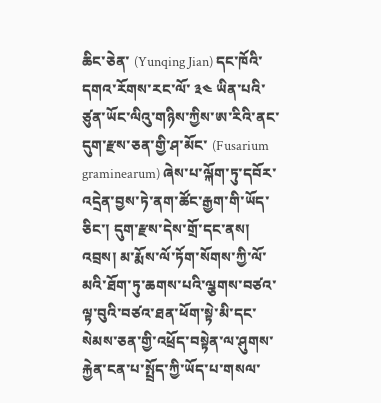ཆིང་ཅེན་ (Yunqing Jian) དང་ཁོའི་དགའ་རོགས་རང་ལོ་ ༣༤ ཡིན་པའི་ཙུན་ཡོང་ལིའུ་གཉིས་ཀྱིས་ཨ་རིའི་ནང་དུག་རྫས་ཅན་གྱི་ཤ་མོང་ (Fusarium graminearum) ཞེས་པ་ལྐོག་ཏུ་དབོར་འདྲེན་བྱས་ཏེ་ནག་ཚོང་རྒྱག་གི་ཡོད་ཅིང་། དུག་རྫས་དེས་གྲོ་དང་ནས། འབྲས། མ་རྨོས་ལོ་ཏོག་སོགས་ཀྱི་ལོ་མའི་ཐོག་ཏུ་ཆགས་པའི་ལྕགས་བཙའ་ལྟ་བུའི་བཙའ་ཐན་ཕོག་སྟེ་མི་དང་སེམས་ཅན་གྱི་འཕྲོད་བསྟེན་ལ་ཤུགས་རྐྱེན་ངན་པ་སྤྲོད་ཀྱི་ཡོད་པ་གསལ་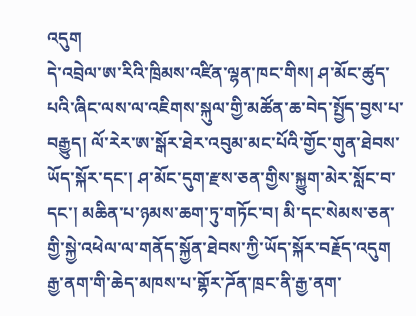འདུག
དེ་འབྲེལ་ཨ་རིའི་ཁྲིམས་འཛིན་ལྷན་ཁང་གིས། ཤ་མོང་ཚུད་པའི་ཞིང་ལས་ལ་འཇིགས་སྐུལ་གྱི་མཚོན་ཆ་བེད་སྤྱོད་བྱས་པ་བརྒྱུད། ལོ་རེར་ཨ་སྒོར་ཐེར་འབུམ་མང་པོའི་གྱོང་གུན་ཐེབས་ཡོད་སྐོར་དང་། ཤ་མོང་དུག་རྫས་ཅན་གྱིས་སྐྱུག་མེར་སློང་བ་དང་། མཆིན་པ་ཉམས་ཆག་ཏུ་གཏོང་བ། མི་དང་སེམས་ཅན་གྱི་སྐྱེ་འཕེལ་ལ་གནོད་སྐྱོན་ཐེབས་ཀྱི་ཡོད་སྐོར་བརྗོད་འདུག
རྒྱ་ནག་གི་ཆེད་མཁས་པ་གྷོར་ཌོན་ཁྲང་ནི་རྒྱ་ནག་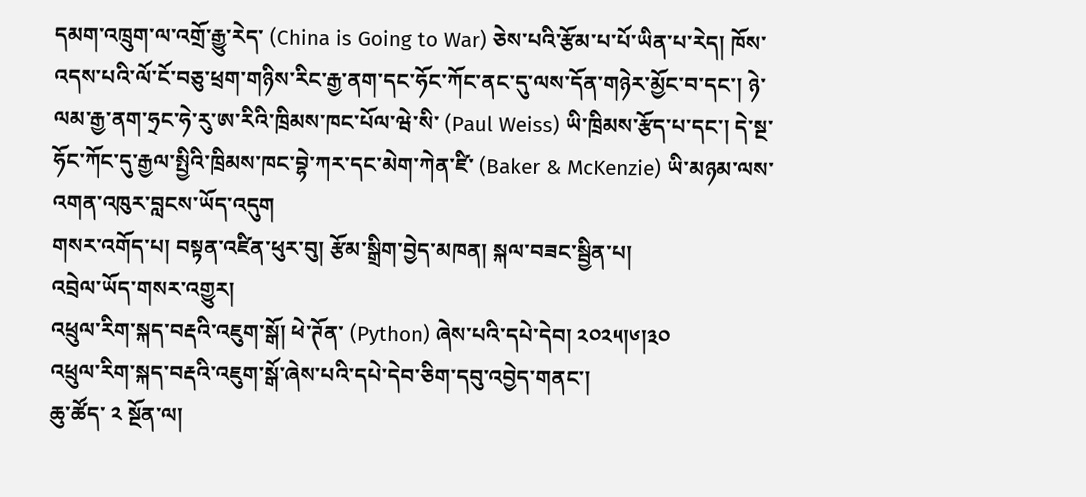དམག་འཁྲུག་ལ་འགྲོ་རྒྱུ་རེད་ (China is Going to War) ཅེས་པའི་རྩོམ་པ་པོ་ཡིན་པ་རེད། ཁོས་འདས་པའི་ལོ་ངོ་བཅུ་ཕྲག་གཉིས་རིང་རྒྱ་ནག་དང་ཧོང་ཀོང་ནང་དུ་ལས་དོན་གཉེར་མྱོང་བ་དང་། ཉེ་ལམ་རྒྱ་ནག་ཧྲང་ཧེ་རུ་ཨ་རིའི་ཁྲིམས་ཁང་པོལ་ཝེ་སི་ (Paul Weiss) ཡི་ཁྲིམས་རྩོད་པ་དང་། དེ་སྔ་ཧོང་ཀོང་དུ་རྒྱལ་སྤྱིའི་ཁྲིམས་ཁང་བྷེ་ཀར་དང་མེག་ཀེན་ཛི་ (Baker & McKenzie) ཡི་མཉམ་ལས་འགན་འཁུར་བླངས་ཡོད་འདུག
གསར་འགོད་པ། བསྟན་འཛིན་ཕུར་བུ། རྩོམ་སྒྲིག་བྱེད་མཁན། སྐལ་བཟང་སྦྱིན་པ།
འབྲེལ་ཡོད་གསར་འགྱུར།
འཕྲུལ་རིག་སྐད་བརྡའི་འཇུག་སྒོ། ཕེ་ཊོན་ (Python) ཞེས་པའི་དཔེ་དེབ། ༢༠༢༥།༦།༣༠
འཕྲུལ་རིག་སྐད་བརྡའི་འཇུག་སྒོ་ཞེས་པའི་དཔེ་དེབ་ཅིག་དབུ་འབྱེད་གནང་།
ཆུ་ཚོད་ ༢ སྔོན་ལ།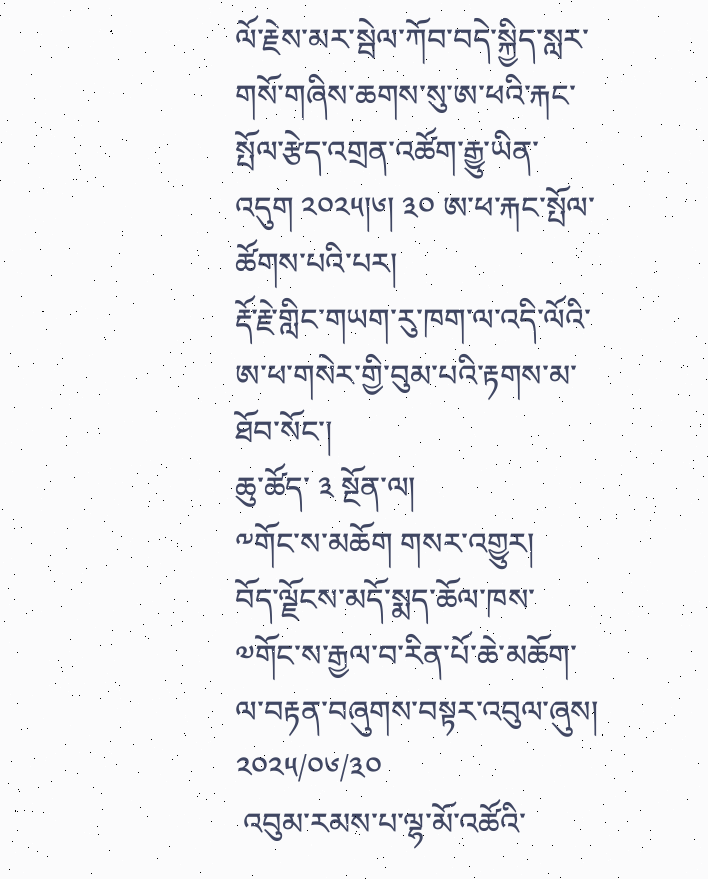ལོ་རྗེས་མར་སྦེལ་ཀོབ་བདེ་སྐྱིད་སླར་གསོ་གཞིས་ཆགས་སུ་ཨ་ཕའི་རྐང་སྤོལ་རྩེད་འགྲན་འཚོག་རྒྱུ་ཡིན་འདུག ༢༠༢༥།༦། ༣༠ ཨ་ཕ་རྐང་སྤོལ་ཚོགས་པའི་པར།
རྡོ་རྗེ་གླིང་གཡག་རུ་ཁག་ལ་འདི་ལོའི་ཨ་ཕ་གསེར་གྱི་བུམ་པའི་རྟགས་མ་ཐོབ་སོང་།
ཆུ་ཚོད་ ༣ སྔོན་ལ།
༸གོང་ས་མཆོག གསར་འགྱུར།
བོད་ལྗོངས་མདོ་སྨད་ཆོལ་ཁས་༧གོང་ས་རྒྱལ་བ་རིན་པོ་ཆེ་མཆོག་ལ་བརྟན་བཞུགས་བསྟར་འབུལ་ཞུས།
༢༠༢༥/༠༦/༣༠
 འབུམ་རམས་པ་ལྷ་མོ་འཚོའི་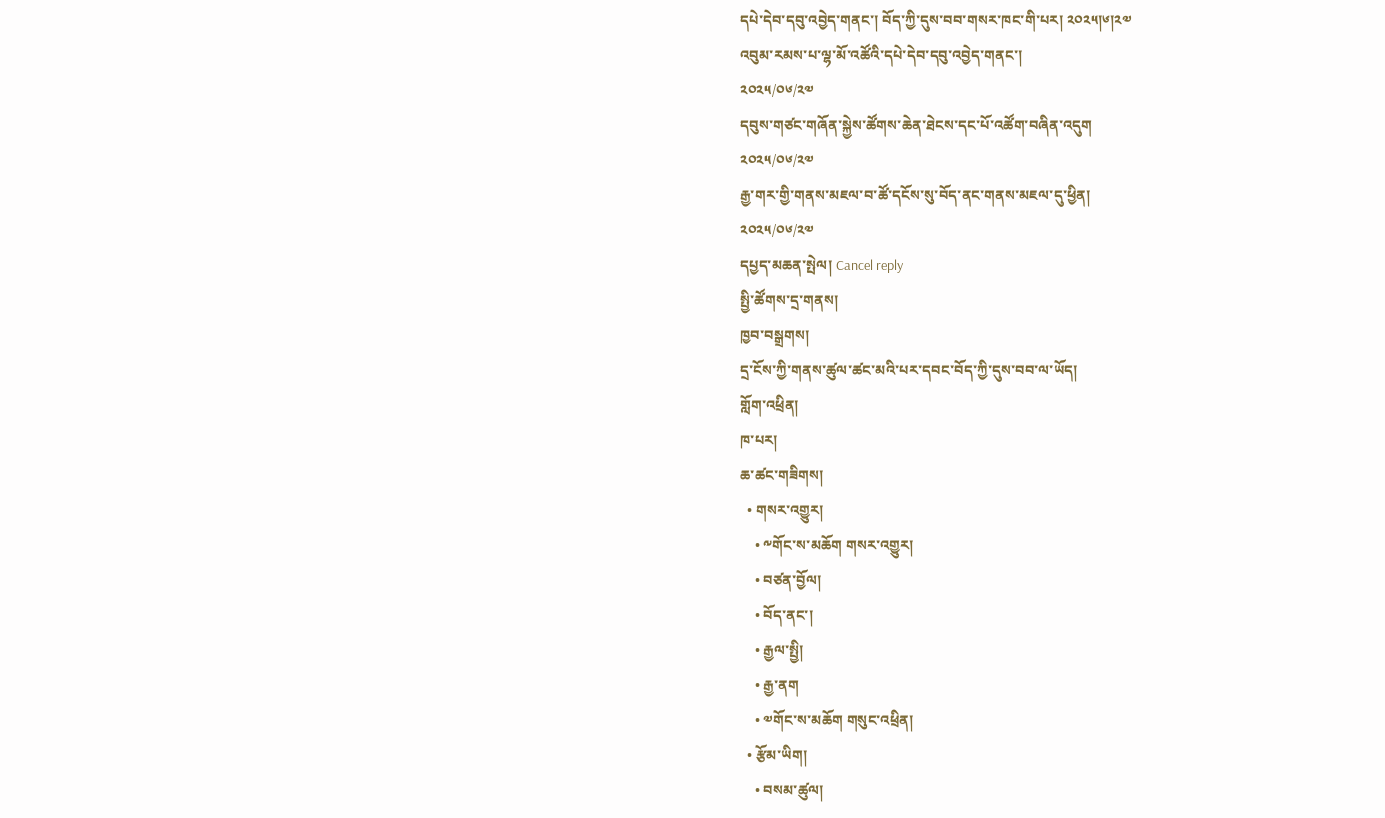དཔེ་དེབ་དབུ་འབྱེད་གནང་། བོད་ཀྱི་དུས་བབ་གསར་ཁང་གི་པར། ༢༠༢༥།༦།༢༧
འབུམ་རམས་པ་ལྷ་མོ་འཚོའི་དཔེ་དེབ་དབུ་འབྱེད་གནང་།
༢༠༢༥/༠༦/༢༧
དབུས་གཙང་གཞོན་སྐྱེས་ཚོགས་ཆེན་ཐེངས་དང་པོ་འཚོག་བཞིན་འདུག
༢༠༢༥/༠༦/༢༧
རྒྱ་གར་གྱི་གནས་མཇལ་བ་ཚོ་དངོས་སུ་བོད་ནང་གནས་མཇལ་དུ་ཕྱིན།
༢༠༢༥/༠༦/༢༧
དཔྱད་མཆན་སྤེལ། Cancel reply
སྤྱི་ཚོགས་དྲ་གནས།
ཁྱབ་བསྒྲགས།
དྲ་ངོས་ཀྱི་གནས་ཚུལ་ཚང་མའི་པར་དབང་བོད་ཀྱི་དུས་བབ་ལ་ཡོད།
གློག་འཕྲིན།
ཁ་པར།
ཆ་ཚང་གཟིགས།
  • གསར་འགྱུར།
    • ༸གོང་ས་མཆོག གསར་འགྱུར།
    • བཙན་བྱོལ།
    • བོད་ནང་།
    • རྒྱལ་སྤྱི།
    • རྒྱ་ནག
    • ༧གོང་ས་མཆོག གསུང་འཕྲིན།
  • རྩོམ་ཡིག།
    • བསམ་ཚུལ།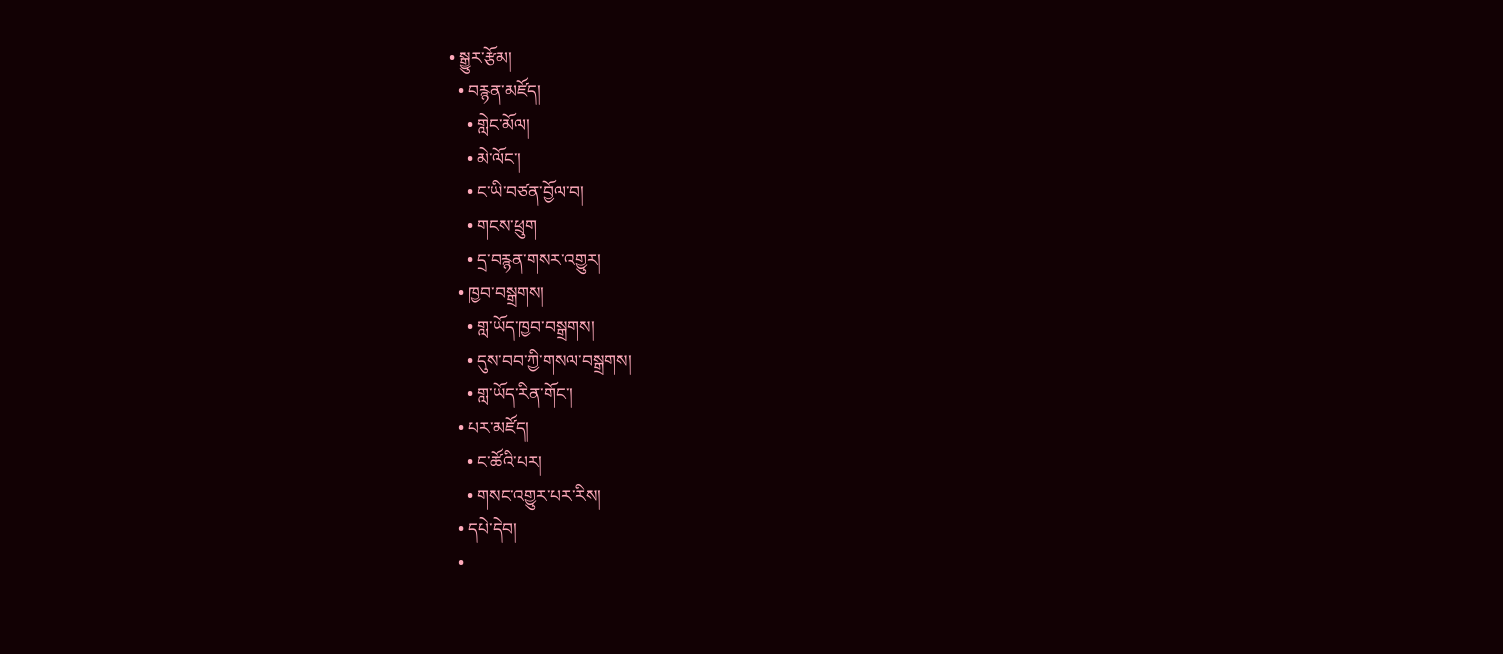• སྒྱུར་རྩོམ།
  • བརྙན་མཛོད།
    • གླེང་མོལ།
    • མེ་ལོང་།
    • ང་ཡི་བཙན་བྱོལ་བ།
    • གངས་ཕྲུག
    • དྲ་བརྙན་གསར་འགྱུར།
  • ཁྱབ་བསྒྲགས།
    • གླ་ཡོད་ཁྱབ་བསྒྲགས།
    • དུས་བབ་ཀྱི་གསལ་བསྒྲགས།
    • གླ་ཡོད་རིན་གོང་།
  • པར་མཛོད།
    • ང་ཚོའི་པར།
    • གསང་འགྱུར་པར་རིས།
  • དཔེ་དེབ།
  •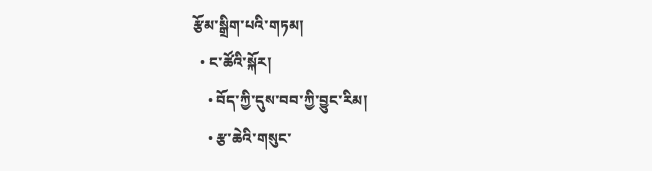རྩོམ་སྒྲིག་པའི་གཏམ།
  • ང་ཚོའི་སྐོར།
    • བོད་ཀྱི་དུས་བབ་ཀྱི་བྱུང་རིམ།
    • རྩ་ཆེའི་གསུང་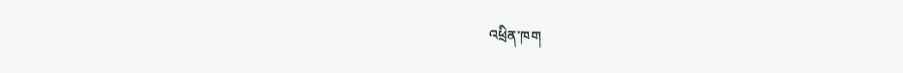འཕྲིན་ཁག